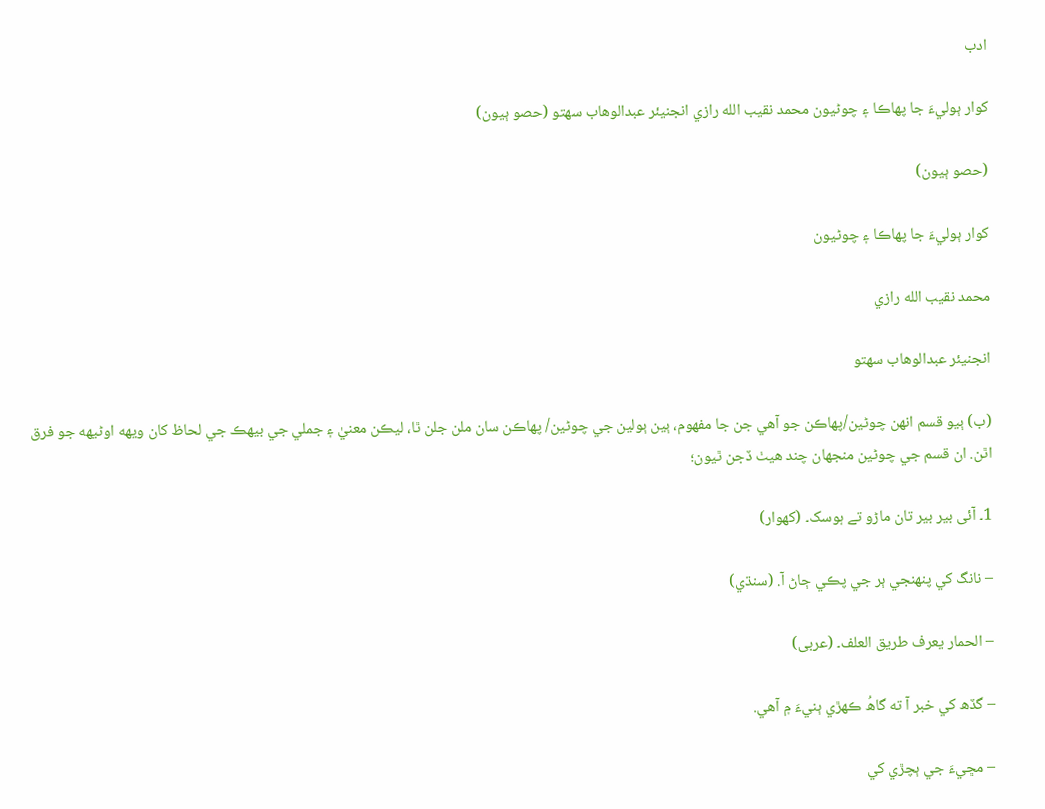ادب

کوار ٻوليءَ جا پھاڪا ۽ چوڻيون محمد نقيب الله رازي انجنيئر عبدالوھاب سھتو (حصو ٻيون)

(حصو ٻيون)

کوار ٻوليءَ جا پھاڪا ۽ چوڻيون

محمد نقيب الله رازي

انجنيئر عبدالوھاب سھتو

(ب) ٻيو قسم انھن چوڻين/پھاڪن جو آھي جن جا مفھوم، ٻين ٻولين جي چوڻين/ پھاڪن سان ملن جلن ٿا، ليڪن معنيٰ ۽ جملي جي بيھڪ جي لحاظ کان ويھه اوڻيهه جو فرق اٿن. ان قسم جي چوڻين منجھان چند ھيٺ ڏجن ٿيون؛

1۔ آئی بیر بیر تان ماڑو تے ہوسک۔ (کھوار)

– نانگ کي پنھنجي ٻر جي پڪي ڄاڻ آ. (سنڌي)

– الحمار یعرف طریق العلف۔ (عربی)

– گڏھ کي خبر آ ته گاھُ ڪھڙي ٻنيءَ ۾ آھي.

– مڇيءَ جي ٻچڙي کي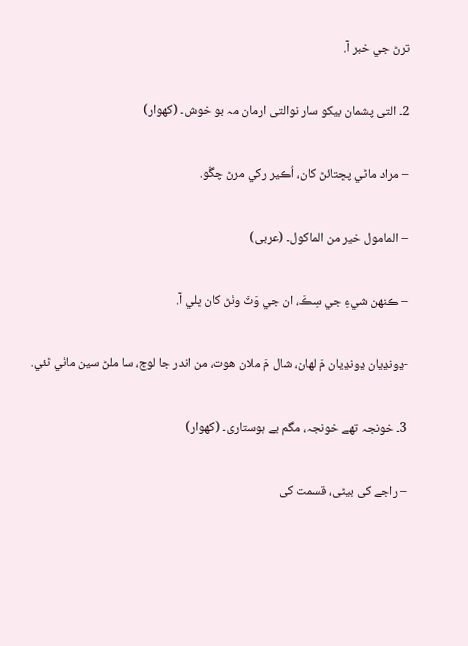ترڻ جي خبر آ.

2۔ التی پشمان بیکو سار نوالتی ارمان مہ بو خوش۔ (کھوار)

– مراد ماڻي پڇتائڻ کان، اُڪير رکي مرڻ چڱو.

– المامول خیر من الماکول۔ (عربی)

– ڪنھن شيءِ جي سِڪَ، ان جي وَٽَ وٺڻ کان ڀلي آ.

-ڍونڍيان ڍونڍيان مَ لھان، شال مَ ملان ھوت، من اندر جا لوڇ، سا ملڻ سين ماٺي ٿئي.

3۔ خونجہ تھے خونجہ، مگم بے ہوستاری۔ (کھوار)

– راجے کی بیٹی، قسمت کی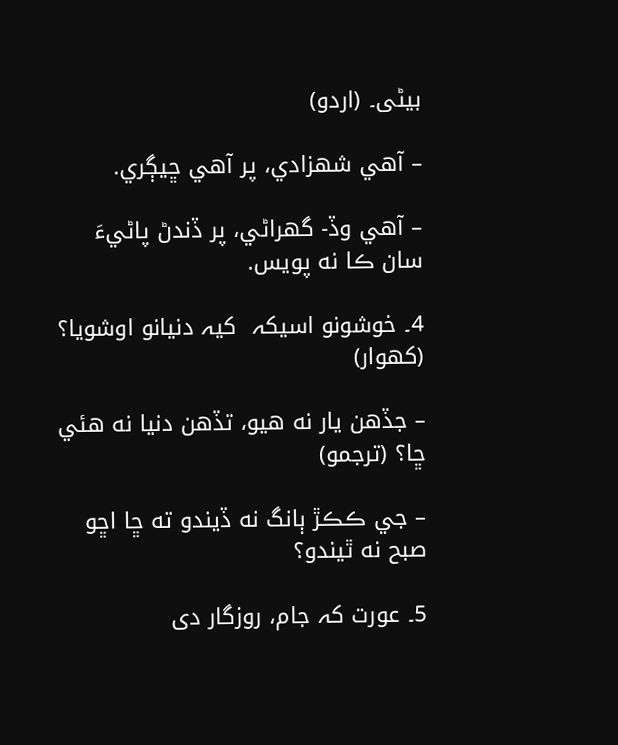بیٹی۔ (اردو)

– آھي شھزادي، پر آھي ڇيڳري.

– آھي وڏ- گھراڻي، پر ڏندڻ پاڻيءَ سان ڪا نه پويس.

4۔ خوشونو اسیکہ  کیہ دنیانو اوشویا؟ (کھوار)

– جڏھن يار نه ھيو، تڏھن دنيا نه ھئي ڇا؟ (ترجمو)

– جي ڪڪڙ ٻانگ نه ڏيندو ته ڇا اڇو صبح نه ٿيندو؟

5۔ عورت کہ جام، روزگار دی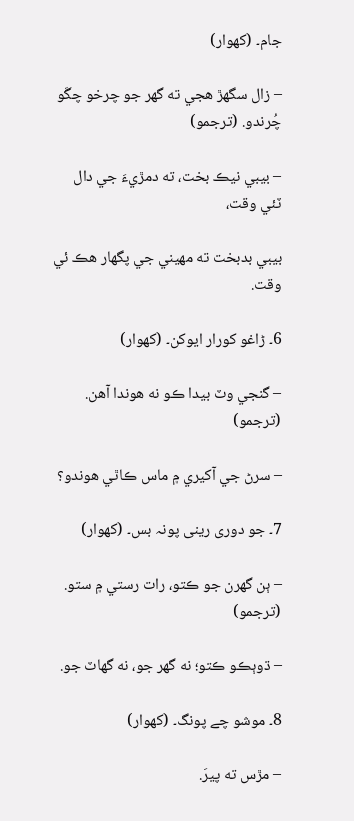جام۔ (کھوار)

– زال سگھڙ ھجي ته گھر جو چرخو چڱو چُرندو. (ترجمو)

– بيبي نيڪ بخت، ته دمڙيءَ جي دال ٽئي وقت،

بيبي بدبخت ته مھيني جي پگھار ھڪ ئي وقت.

6۔ ڑاغو کورار ایوکن۔ (کھوار)

– گنجي وٽ بيدا ڪو نه ھوندا آھن. (ترجمو)

– سرڻ جي آکيري ۾ ماس ڪاٿي ھوندو؟

7۔ جو دوری رینی پونہ بس۔ (کھوار)

– ٻن گھرن جو ڪتو، رات رستي ۾ ستو. (ترجمو)

– ڌوٻڪو ڪتو؛ نه گھر جو، نه گھاٽ جو.

8۔ موشو چے پونگ۔ (کھوار)

– مڙس ته پيرَ.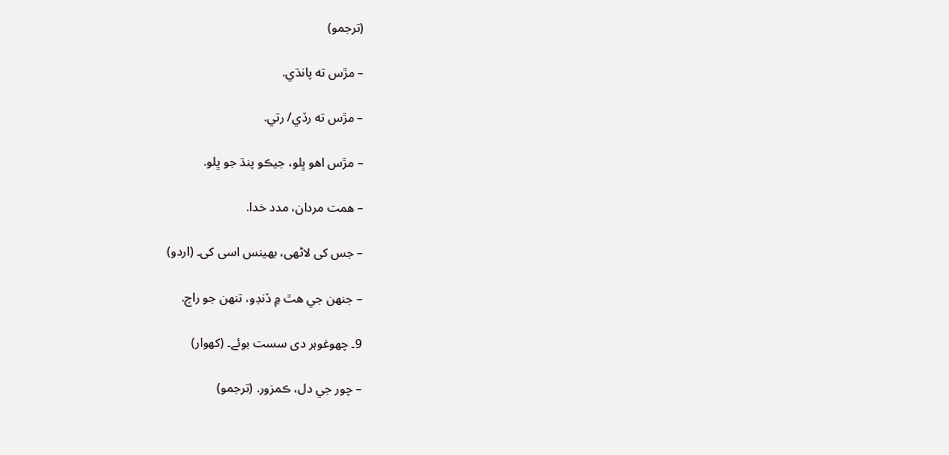(ترجمو)

– مڙس ته پانڌي.

– مڙس ته رڏي/ رتي.

– مڙس اھو ڀلو، جيڪو پنڌ جو ڀلو.

– ھمت مردان، مدد خدا.

– جس کی لاٹھی، بھینس اسی کی۔ (اردو)

– جنھن جي ھٿ ۾ ڏنڊو، تنھن جو راڄ.

9۔ چھوغوہر دی سست بوئے۔ (کھوار)

– چور جي دل، ڪمزور. (ترجمو)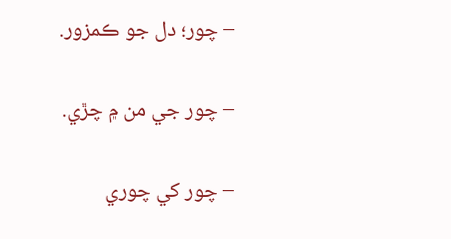– چور؛ دل جو ڪمزور.

– چور جي من ۾ چڙي.

– چور کي چوري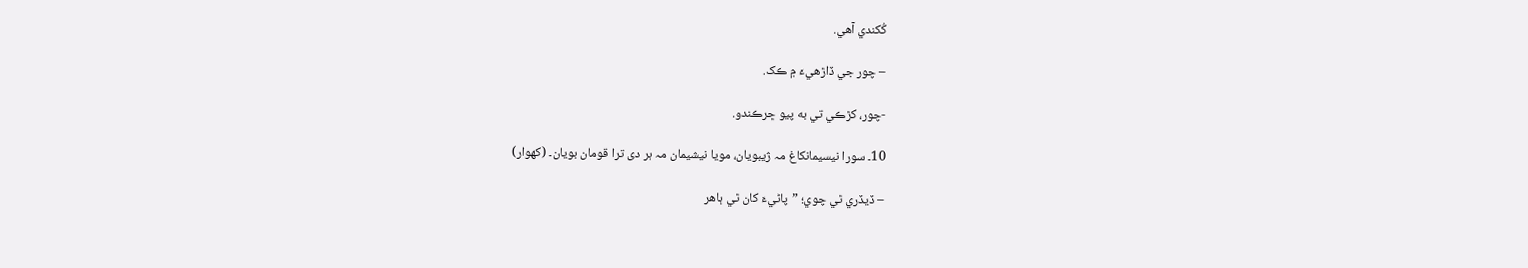کُکندي آھي.

– چور جي ڏاڙھيءَ ۾ ڪک.

-چور، کڙڪي تي به پيو ڇرڪندو.

10۔ سورا نیسیمانکاغ مہ ژیبویان، مویا نیشیمان مہ ہر دی ترا قومان بویان۔ (کھوار)

– ڏيڏري ٿي چوي؛ ”پاڻيءَ کان ٿي ٻاھر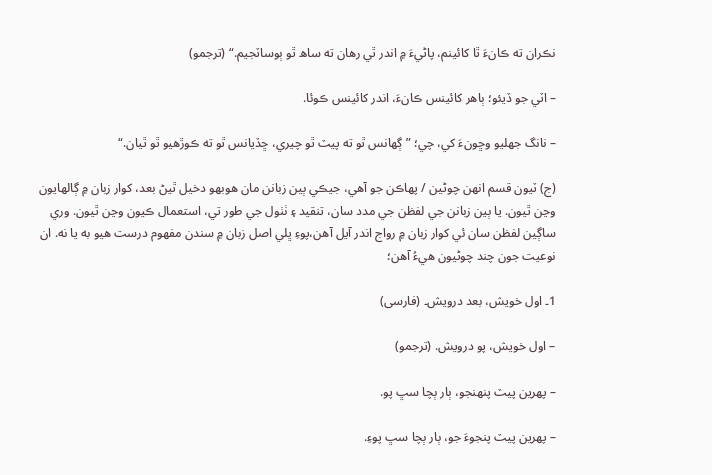نڪران ته ڪانءَ ٿا کائينم، پاڻيءَ ۾ اندر ٿي رھان ته ساھ ٿو ٻوساٽجيم.“ (ترجمو)

– اٽي جو ڏيئو؛ ٻاھر کائينس ڪانءَ، اندر کائينس ڪوئا.

– نانگ جھليو وڇونءَ کي، چي؛ ”ڳھانس ٿو ته پيٽ ٿو چيري، ڇڏيانس ٿو ته ڪوڙھيو ٿو ٿيان.“

(ج) ٽيون قسم انھن چوڻين / پھاڪن جو آھي، جيڪي ٻين زبانن مان ھوبھو دخيل ٿيڻ بعد، کوار زبان ۾ ڳالھايون وڃن ٿيون. يا ٻين زبانن جي لفظن جي مدد سان، تنقيد ۽ ٺٺول جي طور تي، استعمال ڪيون وڃن ٿيون. وري ساڳين لفظن سان ئي کوار زبان ۾ رواج اندر آيل آھن،پوءِ ڀلي اصل زبان ۾ سندن مفھوم درست ھيو به يا نه. ان نوعيت جون چند چوڻيون ھيءُ آھن؛

1۔ اول خویش، بعد درویش۔ (فارسی)

– اول خويش، پو درويش. (ترجمو)

– پھرين پيٽ پنھنجو، ٻار ٻچا سڀ پو.

– پھرين پيٽ پنجوءَ جو، ٻار ٻچا سڀ پوءِ.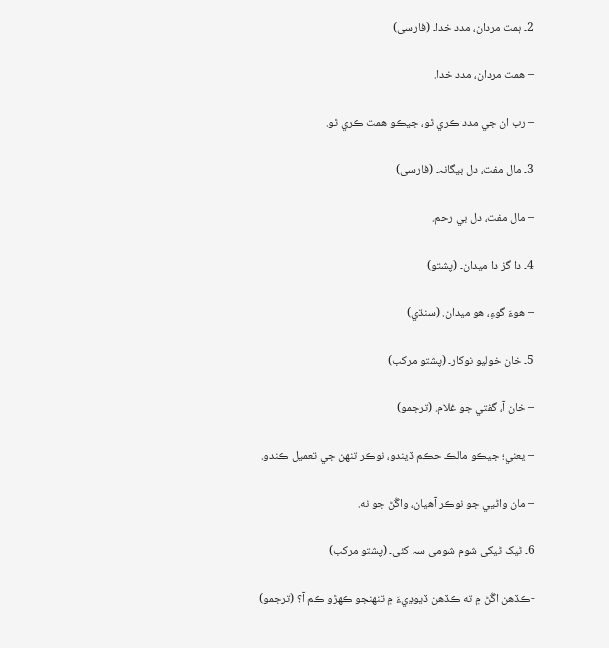2۔ ہمت مردان، مدد خدا۔ (فارسی)

– ھمت مردان، مدد خدا.

– رب ان جي مدد ڪري ٿو، جيڪو ھمت ڪري ٿو.

3۔ مال مفت، دل بیگانہ۔ (فارسی)

– مال مفت، دل بي رحم.

4۔ دا گز دا میدان۔ (پشتو)

– ھوءَ گوءِ، ھو ميدان. (سنڌي)

5۔ خان خولیو نوکار۔ (پشتو مرکب)

– خان آ، گفتي جو غلام. (ترجمو)

– يعني؛ جيڪو مالڪ حڪم ڏيندو، نوڪر تنھن جي تعميل ڪندو.

– مان واڻيي جو نوڪر آھيان، واڱڻ جو نه.

6۔ ٹیک ٹیکی شوم شومی سہ کئی۔ (پشتو مرکب)

-ڪڏھن اڱڻ ۾ ته ڪڏھن ڏيوڍيءَ ۾ تنھنجو ڪھڙو ڪم آ؟ (ترجمو)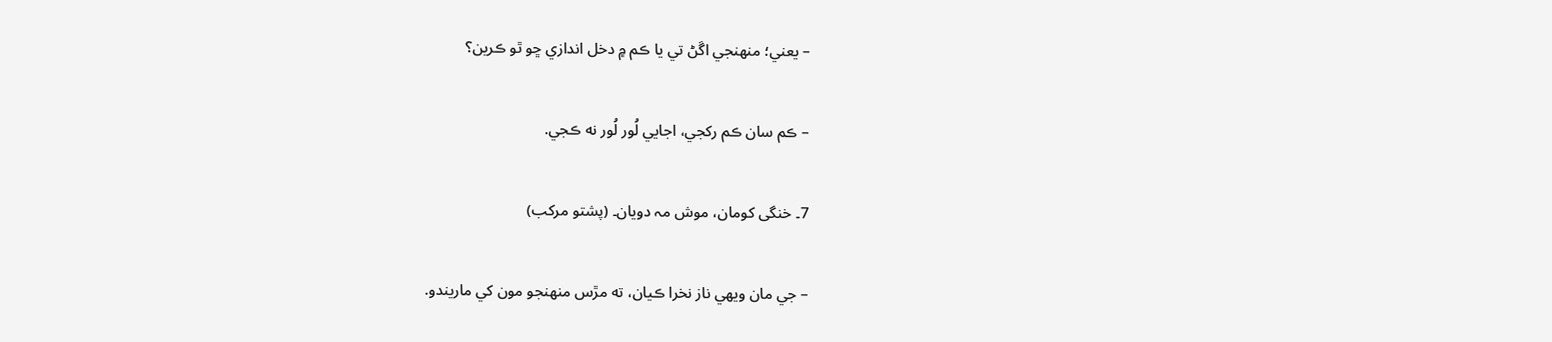– يعني؛ منھنجي اڱڻ تي يا ڪم ۾ دخل اندازي ڇو ٿو ڪرين؟

– ڪم سان ڪم رکجي، اجايي لُور لُور نه ڪجي.

7۔ خنگی کومان، موش مہ دویان۔ (پشتو مرکب)

– جي مان ويھي ناز نخرا ڪيان، ته مڙس منھنجو مون کي ماريندو.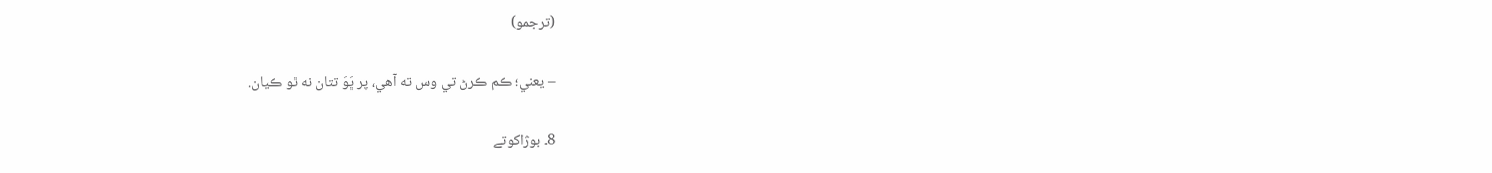(ترجمو)

– يعني؛ ڪم ڪرڻ تي وس ته آھي، پر ڀَوَ تتان نه ٿو ڪيان.

8۔ بوژاکوتے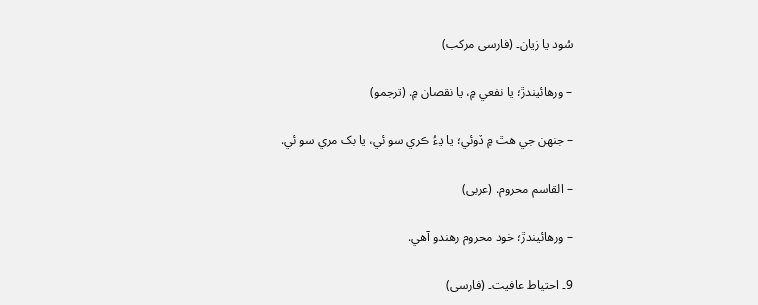سُود یا زیان۔ (فارسی مرکب)

– ورھائيندڙ؛ يا نفعي ۾، يا نقصان ۾. (ترجمو)

– جنھن جي ھٿ ۾ ڏوئي؛ يا ڍءُ ڪري سو ئي، يا بک مري سو ئي.

– القاسم محروم. (عربی)

– ورھائيندڙ؛ خود محروم رھندو آھي.

9۔ احتیاط عافیت۔ (فارسی)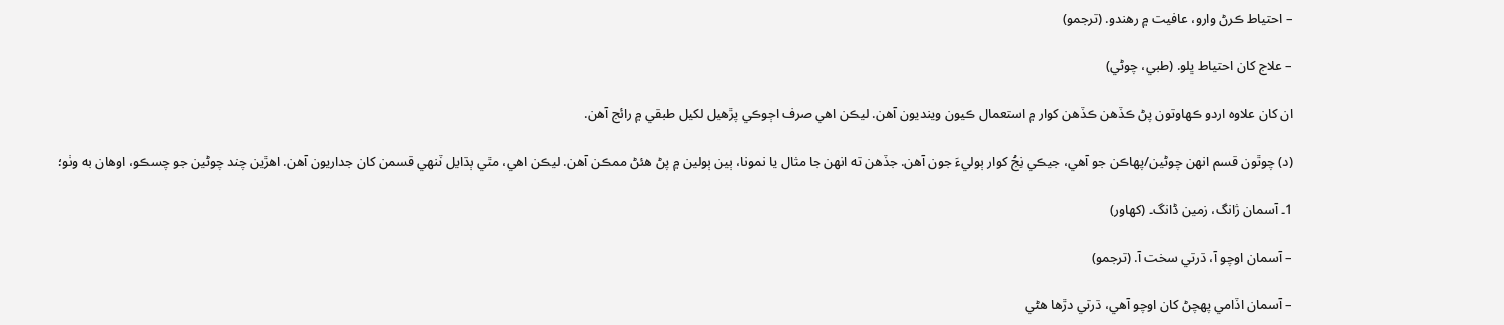– احتياط ڪرڻ وارو، عافيت ۾ رھندو. (ترجمو)

– علاج کان احتياط ڀلو. (طبي، چوڻي)

ان کان علاوه اردو ڪھاوتون پڻ ڪڏھن ڪڏھن کوار ۾ استعمال ڪيون وينديون آھن. ليڪن اھي صرف اڄوڪي پڙھيل لکيل طبقي ۾ رائج آھن.

(د) چوٿون قسم انھن چوڻين/پھاڪن جو آھي، جيڪي نِجُ کوار ٻوليءَ جون آھن. جڏھن ته انھن جا مثال يا نمونا، ٻين ٻولين ۾ پڻ ھئڻ ممڪن آھن. ليڪن اھي، مٿي ٻڌايل ٽنھي قسمن کان جداريون آھن. اھڙين چند چوڻين جو چسڪو، اوھان به وٺو؛

1۔ آسمان ژانگ، زمین ڈانگ۔ (کھاور)

– آسمان اوچو آ، ڌرتي سخت آ. (ترجمو)

– آسمان اڏامي پھچڻ کان اوچو آھي، ڌرتي دڙھا ھڻي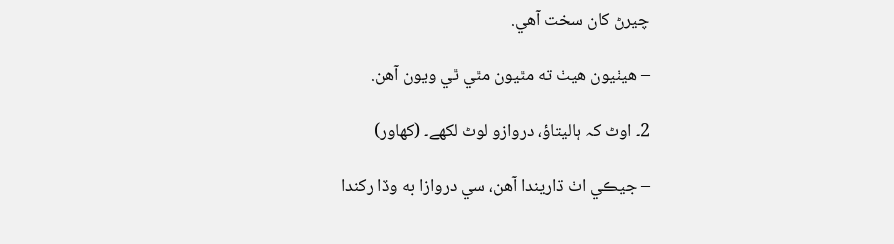چيرڻ کان سخت آھي.

– ھيٺيون ھيٺ ته مٿيون مٿي ٿي ويون آھن.

2۔ اوٹ کہ ہالیتاؤ، دروازو لوٹ لکھے۔ (کھاور)

– جيڪي اٺ ڌاريندا آھن، سي دروازا به وڏا رکندا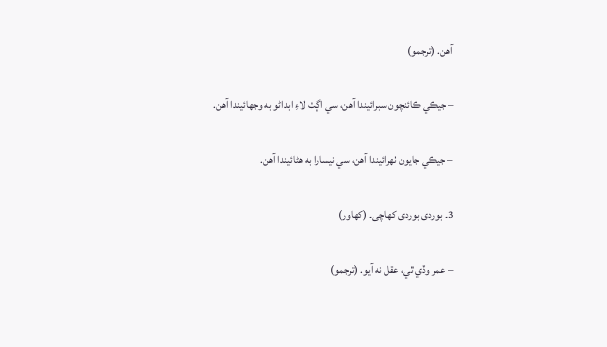آھن. (ترجمو)

– جيڪي ڪائنچون سبرائيندا آھن، سي اڳٺ لاءِ ابداڻو به وجھائيندا آھن.

– جيڪي جايون ٺھرائيندا آھن، سي نيسارا به ھڻائيندا آھن.

3۔ بوردی بوردی کھاچی۔ (کھاور)

– عمر وڏي ٿي، عقل نه آيو. (ترجمو)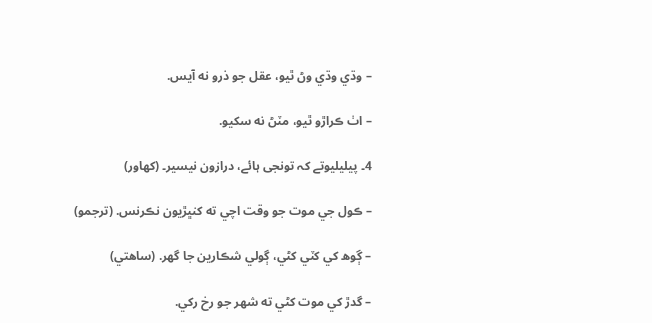– وڌي وڌي وڻ ٿيو، عقل جو ذرو نه آيس.

– اٺ ڪراڙو ٿيو، مٽڻ نه سکيو.

4۔ پیلیلیوتے کہ تونجی ہائے، درازون نیسیر۔ (کھاور)

– ڪول جي موت جو وقت اچي ته کنڀڙيون نڪرنس. (ترجمو)

– ڳوھ کي کٽي کڻي، ڳولي شڪارين جا گھر. (ساھتي)

– گدڙ کي موت کڻي ته شھر جو رخ رکي.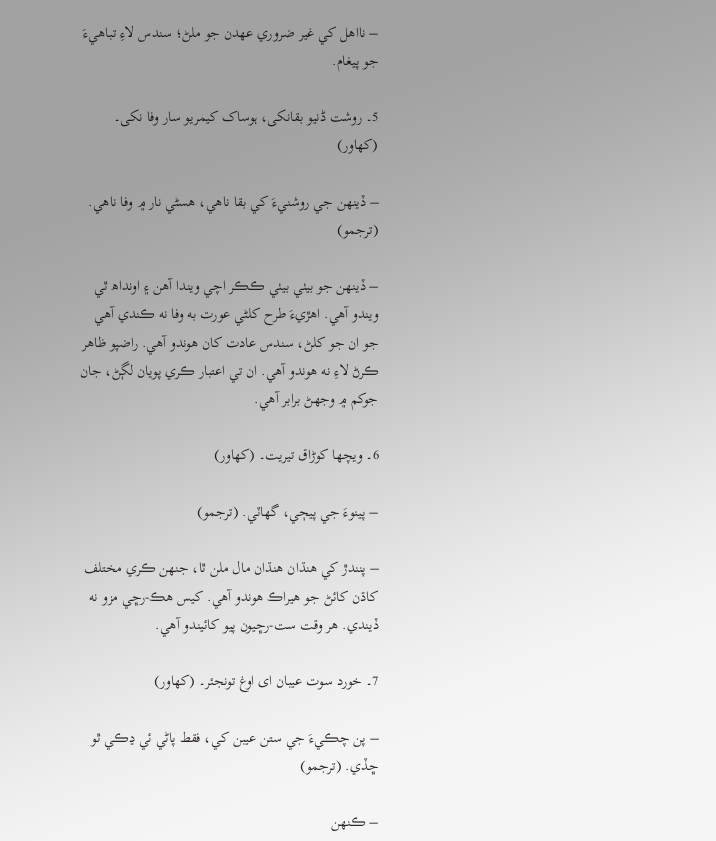– نااھل کي غير ضروري عھدن جو ملڻ؛ سندس لاءِ تباھيءَ جو پيغام.

5۔ روشت ڈنیو بقانکی، ہوساک کیمریو سار وفا نکی۔ (کھاور)

– ڏينھن جي روشنيءَ کي بقا ناھي، ھسڻي نار ۾ وفا ناھي. (ترجمو)

– ڏينھن جو بيٺي بيٺي ڪڪر اچي ويندا آھن ۽ اونداھ ٿي ويندو آھي. اھڙيءَ طرح کلڻي عورت به وفا نه ڪندي آھي جو ان جو کلڻ، سندس عادت کان ھوندو آھي. راضپو ظاھر ڪرڻ لاءِ نه ھوندو آھي. ان تي اعتبار ڪري پويان لڳڻ، جان جوکم ۾ وجھڻ برابر آھي.

6۔ ویچھا کوڑاق تیریت۔ (کھاور)

– پينوءَ جي پيڄي، گھاٽي. (ترجمو)

– پنندڙ کي ھنڌان ھنڌان مال ملن ٿا، جنھن ڪري مختلف کاڌن کائڻ جو ھيراڪ ھوندو آھي. کيس ھڪ-رڇي مزو نه ڏيندي. ھر وقت ست-رڇيون پيو کائيندو آھي.

7۔ خورد سوت عیبان ای اوغ تونجئر۔ (کھاور)

– پن چڪيءَ جي ستن عيبن کي، فقط پاڻي ئي ڍڪي ٿو ڇڏي. (ترجمو)

– ڪنھن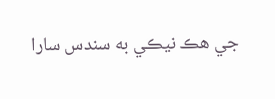جي ھڪ نيڪي به سندس سارا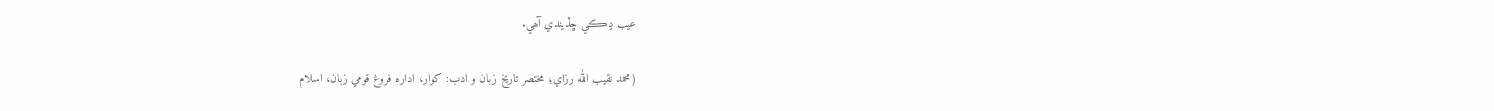عيب ڍڪي ڇڏيندي آھي.

(محمد نقيب الله رزاي؛ مختصر تاريخ زبان و ادب: کوار، اداره فروغ قومي زبان، اسلام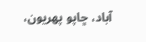آباد، ڇاپو پھريون،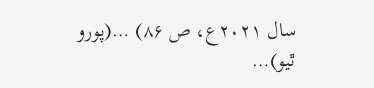سال ۲۰۲۱ع، ص ۸۶) …(پورو ٿيو)…